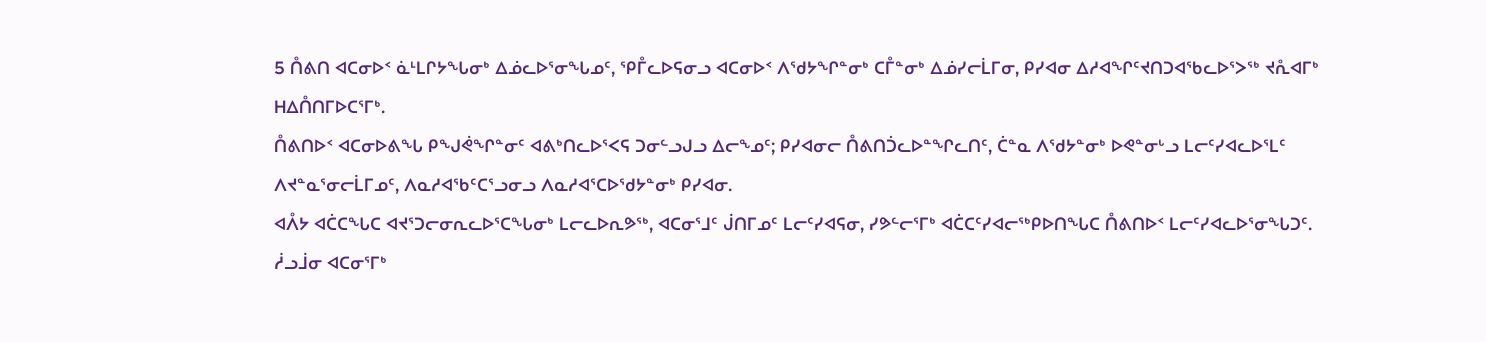5 ᑍᕕᑎ ᐊᑕᓂᐅᑉ ᓈᒻᒪᒋᔭᖓᓂᒃ ᐃᓅᓚᐅᕐᓂᖓᓄᑦ, ᕿᒤᓚᐅᕋᓂᓗ ᐊᑕᓂᐅᑉ ᐱᖁᔭᖏᓐᓂᒃ ᑕᒤᓐᓂᒃ ᐃᓅᓯᓕᒫᒥᓂ, ᑭᓯᐊᓂ ᐃᓱᐊᖏᑦᔪᑎᑐᐊᖃᓚᐅᕐᐳᖅ ᔪᕅᐊᒥᒃ ᕼᐃᑍᑎᒥᐅᑕᕐᒥᒃ.
ᑍᕕᑎᐅᑉ ᐊᑕᓂᐅᕕᖓ ᑭᖑᕚᖏᓐᓂᑦ ᐊᕕᒃᑎᓚᐅᕐᐸᕋ ᑐᓂᓪᓗᒍᓗ ᐃᓕᖕᓄᑦ; ᑭᓯᐊᓂᓕ ᑍᕕᑎᑑᓚᐅᓐᖏᓚᑎᑦ, ᑖᓐᓇ ᐱᖁᔭᓐᓂᒃ ᐅᕙᓐᓂᒡᓗ ᒪᓕᑦᓯᐊᓚᐅᕐᒪᑦ ᐱᔪᓐᓇᕐᓂᓕᒫᒥᓄᑦ, ᐱᓇᓱᐊᖃᑦᑕᕐᓗᓂᓗ ᐱᓇᓱᐊᕐᑕᐅᖁᔭᓐᓂᒃ ᑭᓯᐊᓂ.
ᐊᐰᔭ ᐊᑖᑕᖓᑕ ᐊᔪᕐᑐᓕᓂᕆᓚᐅᕐᑕᖓᓂᒃ ᒪᓕᓚᐅᕆᕗᖅ, ᐊᑕᓂᕐᒧᑦ ᒎᑎᒥᓄᑦ ᒪᓕᑦᓯᐊᕋᓂ, ᓯᕗᓪᓕᕐᒥᒃ ᐊᑖᑕᑦᓯᐊᓕᖅᑭᐅᑎᖓᑕ ᑍᕕᑎᐅᑉ ᒪᓕᑦᓯᐊᓚᐅᕐᓂᖓᑐᑦ.
ᓲᓗᒨᓂ ᐊᑕᓂᕐᒥᒃ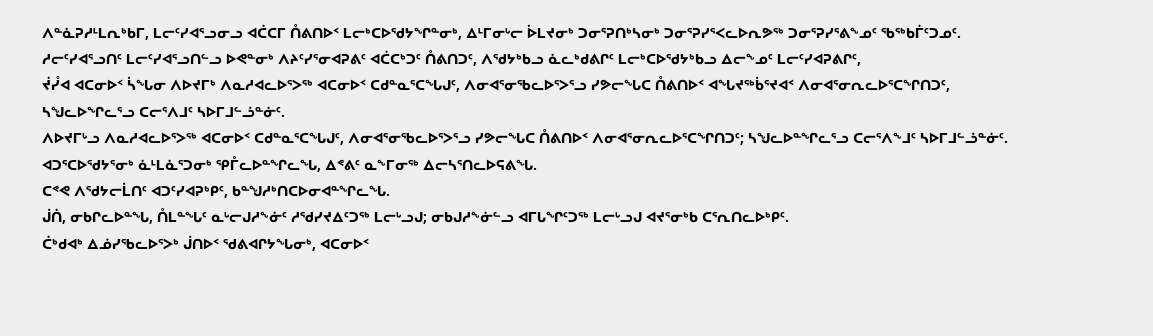ᐱᓐᓈᕈᓱᒻᒪᕆᒃᑲᒥ, ᒪᓕᑦᓯᐊᕐᓗᓂᓗ ᐊᑖᑕᒥ ᑍᕕᑎᐅᑉ ᒪᓕᒃᑕᐅᖁᔭᖏᓐᓂᒃ, ᐃᒻᒥᓂᒡᓕ ᐆᒪᔪᓂᒃ ᑐᓂᕐᕈᑎᒃᓴᓂᒃ ᑐᓂᕐᕈᓯᕐᐸᓚᐅᕆᕗᖅ ᑐᓂᕐᕈᓯᕐᕕᖕᓄᑦ ᖃᖅᑲᒦᑦᑐᓄᑦ.
ᓱᓕᑦᓯᐊᕐᓗᑎᑦ ᒪᓕᑦᓯᐊᕐᓗᑎᓪᓗ ᐅᕙᓐᓂᒃ ᐱᔨᑦᓯᕐᓂᐊᕈᕕᑦ ᐊᑖᑕᒃᑐᑦ ᑍᕕᑎᑐᑦ, ᐱᖁᔭᒃᑲᓗ ᓈᓚᒃᑯᕕᒋᑦ ᒪᓕᒃᑕᐅᖁᔭᒃᑲᓗ ᐃᓕᖕᓄᑦ ᒪᓕᑦᓯᐊᕈᕕᒋᑦ,
ᔫᓮᐊ ᐊᑕᓂᐅᑉ ᓵᖓᓂ ᐱᐅᔪᒥᒃ ᐱᓇᓱᐊᓚᐅᕐᐳᖅ ᐊᑕᓂᐅᑉ ᑕᑯᓐᓇᕐᑕᖓᒍᑦ, ᐱᓂᐊᕐᓂᖃᓚᐅᕐᐳᕐᓗ ᓯᕗᓕᖓᑕ ᑍᕕᑎᐅᑉ ᐊᖓᔪᖅᑳᕐᔪᐊᑉ ᐱᓂᐊᕐᓂᕆᓚᐅᕐᑕᖏᑎᑐᑦ, ᓴᖑᓚᐅᖏᓚᕐᓗ ᑕᓕᕐᐱᒧᑦ ᓴᐅᒥᒧᓪᓘᓐᓃᑦ.
ᐱᐅᔪᒥᒡᓗ ᐱᓇᓱᐊᓚᐅᕐᐳᖅ ᐊᑕᓂᐅᑉ ᑕᑯᓐᓇᕐᑕᖓᒍᑦ, ᐱᓂᐊᕐᓂᖃᓚᐅᕐᐳᕐᓗ ᓯᕗᓕᖓᑕ ᑍᕕᑎᐅᑉ ᐱᓂᐊᕐᓂᕆᓚᐅᕐᑕᖏᑎᑐᑦ; ᓴᖑᓚᐅᓐᖏᓚᕐᓗ ᑕᓕᕐᐱᖕᒧᑦ ᓴᐅᒥᒧᓪᓘᓐᓃᑦ.
ᐊᑐᕐᑕᐅᖁᔭᕐᓂᒃ ᓈᒻᒪᓈᕐᑐᓂᒃ ᕿᒤᓚᐅᓐᖏᓚᖓ, ᐃᕝᕕᑦ ᓇᖕᒥᓂᖅ ᐃᓕᓴᕐᑎᓚᐅᕋᕕᖓ.
ᑕᕝᕙ ᐱᖁᔭᓕᒫᑎᑦ ᐊᑐᑦᓯᐊᕈᒃᑭᑦ, ᑲᓐᖑᓱᒃᑎᑕᐅᓂᐊᓐᖏᓚᖓ.
ᒎᑏ, ᓂᑲᒋᓚᐅᓐᖓ, ᑍᒪᓐᖓᑦ ᓇᒡᓕᒍᓱᖕᓃᑦ ᓱᖁᓯᔪᐃᑦᑐᖅ ᒪᓕᒡᓗᒍ; ᓂᑲᒍᓱᖕᓃᓪᓗ ᐊᒥᒐᖏᑦᑐᖅ ᒪᓕᒡᓗᒍ ᐊᔪᕐᓂᒃᑲ ᑕᕐᕆᑎᓚᐅᒃᑭᑦ.
ᑖᒃᑯᐊᒃ ᐃᓅᓯᖃᓚᐅᕐᐳᒃ ᒎᑎᐅᑉ ᖁᕕᐊᒋᔭᖓᓂᒃ, ᐊᑕᓂᐅᑉ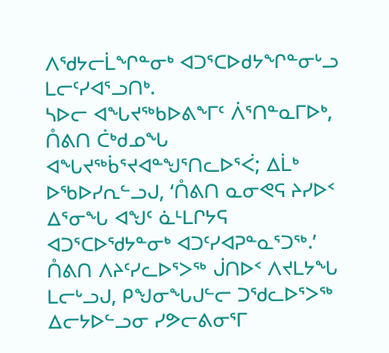ᐱᖁᔭᓕᒫᖏᓐᓂᒃ ᐊᑐᕐᑕᐅᑯᔭᖏᓐᓂᒡᓗ ᒪᓕᑦᓯᐊᕐᓗᑎᒃ.
ᓴᐅᓕ ᐊᖓᔪᖅᑲᐅᕕᖕᒥᑦ ᐲᕐᑎᓐᓇᒥᐅᒃ, ᑍᕕᑎ ᑖᒃᑯᓄᖓ ᐊᖓᔪᖅᑳᕐᔪᐊᓐᖑᕐᑎᓚᐅᕐᐹ; ᐃᒫᒃ ᐅᖃᐅᓯᕆᓪᓗᒍ, ‘ᑍᕕᑎ ᓇᓂᕙᕋ ᔨᓯᐅᑉ ᐃᕐᓂᖓ ᐊᖑᑦ ᓈᒻᒪᒋᔭᕋ ᐊᑐᕐᑕᐅᖁᔭᓐᓂᒃ ᐊᑐᑦᓯᐊᕈᓐᓇᕐᑐᖅ.’
ᑍᕕᑎ ᐱᔨᑦᓯᓚᐅᕐᐳᖅ ᒎᑎᐅᑉ ᐱᔪᒪᔭᖓ ᒪᓕᒡᓗᒍ, ᑭᖑᓂᖓᒍᓪᓕ ᑐᖁᓚᐅᕐᐳᖅ ᐃᓕᔭᐅᓪᓗᓂ ᓯᕗᓕᕕᓂᕐᒥ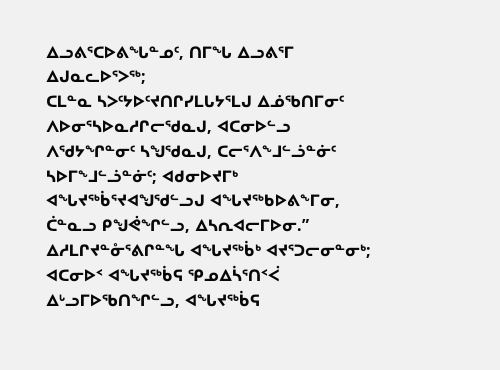ᐃᓗᕕᕐᑕᐅᕕᖓᓐᓄᑦ, ᑎᒥᖓ ᐃᓗᕕᕐᒥ ᐃᒍᓇᓚᐅᕐᐳᖅ;
ᑕᒪᓐᓇ ᓴᐳᑦᔭᐅᑦᔪᑎᒋᓯᒪᒐᔭᕐᒪᒍ ᐃᓅᖃᑎᒥᓂᑦ ᐱᐅᓂᕐᓴᐅᓇᓱᒋᓕᖁᓇᒍ, ᐊᑕᓂᐅᓪᓗ ᐱᖁᔭᖏᓐᓂᑦ ᓴᖑᖁᓇᒍ, ᑕᓕᕐᐱᖕᒧᓪᓘᓐᓃᑦ ᓴᐅᒥᖕᒧᓪᓘᓐᓃᑦ; ᐊᑯᓂᐅᔪᒥᒃ ᐊᖓᔪᖅᑳᕐᔪᐊᖑᖁᓪᓗᒍ ᐊᖓᔪᖅᑲᐅᕕᖕᒥᓂ, ᑖᓐᓇᓗ ᑭᖑᕚᖏᓪᓗ, ᐃᓴᕆᐊᓕᒥᐅᓂ.”
ᐃᓱᒪᒋᔪᓐᓁᕐᕕᒋᓐᖓ ᐊᖓᔪᖅᑳᒃ ᐊᔪᕐᑐᓕᓂᓐᓂᒃ; ᐊᑕᓂᐅᑉ ᐊᖓᔪᖅᑳᕋ ᕿᓄᐃᓵᕐᑎᑉᐹ ᐃᒡᓗᒥᐅᖃᑎᖏᓪᓗ, ᐊᖓᔪᖅᑳᕋ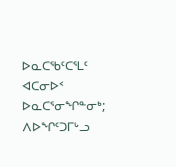ᐅᓇᑕᖃᑦᑕᕐᒪᑦ ᐊᑕᓂᐅᑉ ᐅᓇᑕᕐᓂᖏᓐᓂᒃ; ᐱᐅᖏᑦᑐᒥᒡᓗ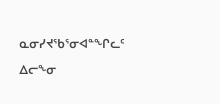ᓇᓂᓯᔪᖃᕐᓂᐊᓐᖏᓚᑦ ᐃᓕᖕᓂ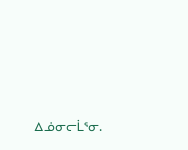ᐃᓅᓂᓕᒫᕐᓂ.